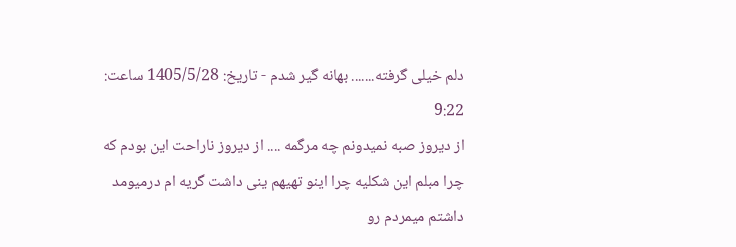دلم خیلی گرفته....... بهانه گیر شدم - تاریخ: 1405/5/28 ساعت: 9:22
از دیروز صبه نمیدونم چه مرگمه .... از دیروز ناراحت این بودم که چرا مبلم این شکلیه چرا اینو تهیهم ینی داشت گریه ام درمیومد داشتم میمردم رو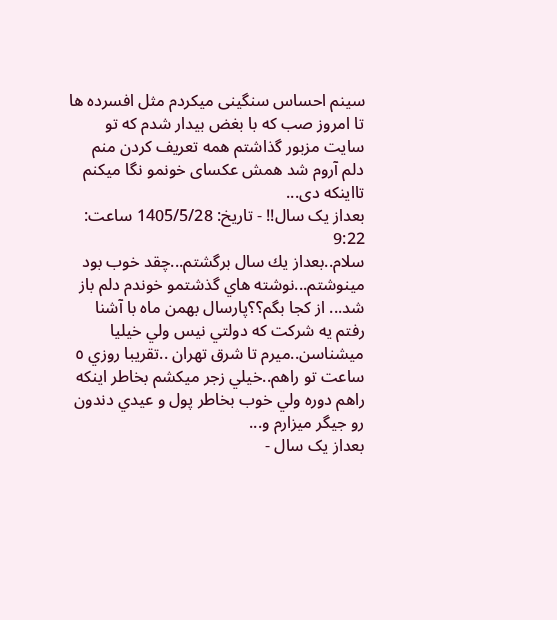سینم احساس سنگینی میکردم مثل افسرده ها تا امروز صب که با بغض بیدار شدم که تو سایت مزبور گذاشتم همه تعریف کردن منم دلم آروم شد همش عکسای خونمو نگا میکنم تااینکه دی...
بعداز یک سال!! - تاریخ: 1405/5/28 ساعت: 9:22
سلام..بعداز يك سال برگشتم...چقد خوب بود مينوشتم...نوشته هاي گذشتمو خوندم دلم باز شد... از كجا بگم؟؟پارسال بهمن ماه با آشنا رفتم يه شركت كه دولتي نيس ولي خيليا ميشناسن..ميرم تا شرق تهران ..تقريبا روزي ٥ ساعت تو راهم..خيلي زجر ميكشم بخاطر اينكه راهم دوره ولي خوب بخاطر پول و عيدي دندون رو جيگر ميزارم و...
بعداز یک سال -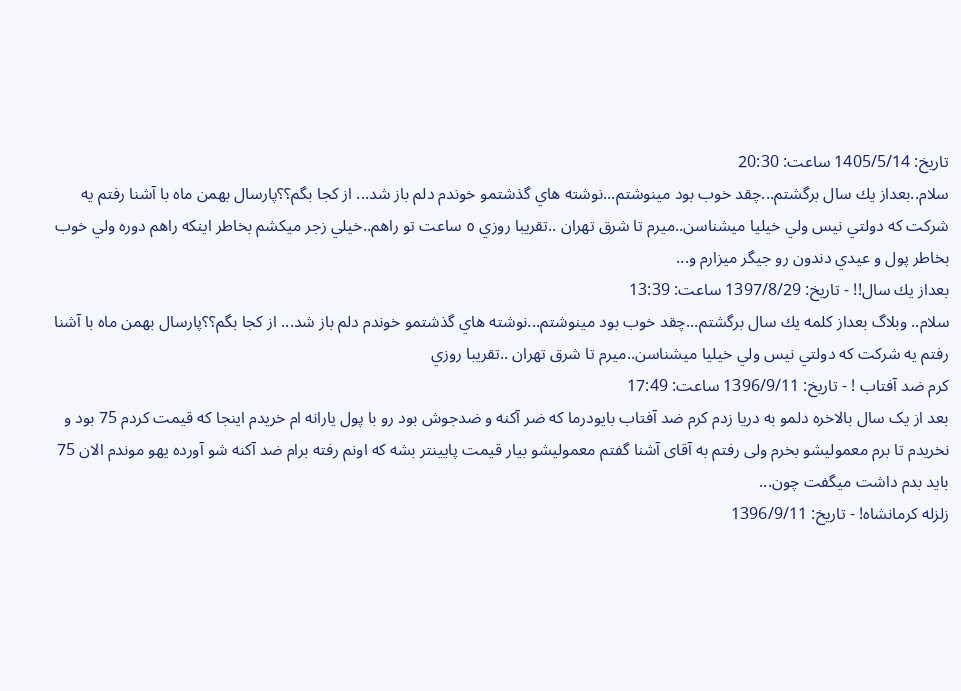تاریخ: 1405/5/14 ساعت: 20:30
سلام..بعداز يك سال برگشتم...چقد خوب بود مينوشتم...نوشته هاي گذشتمو خوندم دلم باز شد... از كجا بگم؟؟پارسال بهمن ماه با آشنا رفتم يه شركت كه دولتي نيس ولي خيليا ميشناسن..ميرم تا شرق تهران ..تقريبا روزي ٥ ساعت تو راهم..خيلي زجر ميكشم بخاطر اينكه راهم دوره ولي خوب بخاطر پول و عيدي دندون رو جيگر ميزارم و...
بعداز يك سال!! - تاریخ: 1397/8/29 ساعت: 13:39
سلام.. وبلاگ بعداز کلمه يك سال برگشتم...چقد خوب بود مينوشتم...نوشته هاي گذشتمو خوندم دلم باز شد... از كجا بگم؟؟پارسال بهمن ماه با آشنا رفتم يه شركت كه دولتي نيس ولي خيليا ميشناسن..ميرم تا شرق تهران ..تقريبا روزي
کرم ضد آفتاب ! - تاریخ: 1396/9/11 ساعت: 17:49
بعد از یک سال بالاخره دلمو به دریا زدم کرم ضد آفتاب بایودرما که ضر آکنه و ضدجوش بود رو با پول یارانه ام خریدم اینجا که قیمت کردم 75 بود و نخریدم تا برم معمولیشو بخرم ولی رفتم به آقای آشنا گفتم معمولیشو بیار قیمت پایینتر بشه که اونم رفته برام ضد آکنه شو آورده یهو موندم الان 75 باید بدم داشت میگفت چون...
زلزله کرمانشاه! - تاریخ: 1396/9/11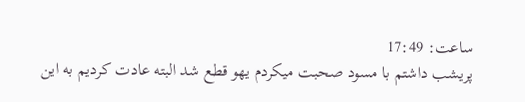ساعت: 17:49
پریشب داشتم با مسود صحبت میکردم یهو قطع شد البته عادت کردیم به این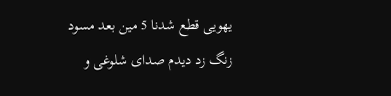یهویی قطع شدنا 5 مین بعد مسود زنگ زد دیدم صدای شلوغی و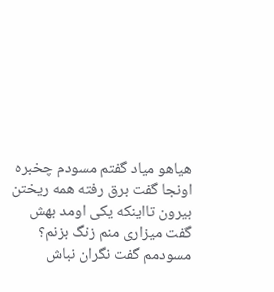هیاهو میاد گفتم مسودم چخبره اونجا گفت برق رفته همه ریختن بیرون تااینکه یکی اومد بهش گفت میزاری منم زنگ بزنم؟ مسودمم گفت نگران نباش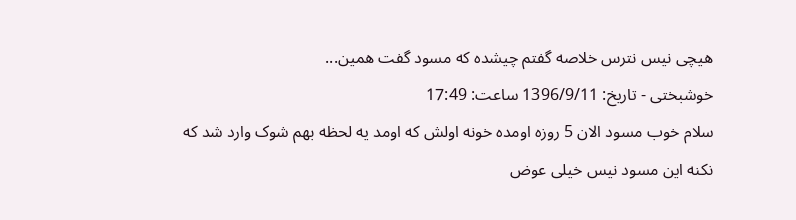هیچی نیس نترس خلاصه گفتم چیشده که مسود گفت همین...
خوشبختی - تاریخ: 1396/9/11 ساعت: 17:49
سلام خوب مسود الان 5 روزه اومده خونه اولش که اومد یه لحظه بهم شوک وارد شد که نکنه این مسود نیس خیلی عوض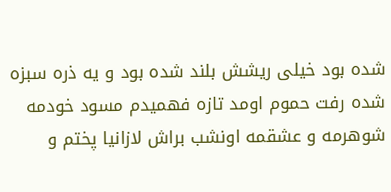شده بود خیلی ریشش بلند شده بود و یه ذره سبزه شده رفت حموم اومد تازه فهمیدم مسود خودمه شوهرمه و عشقمه اونشب براش لازانیا پختم و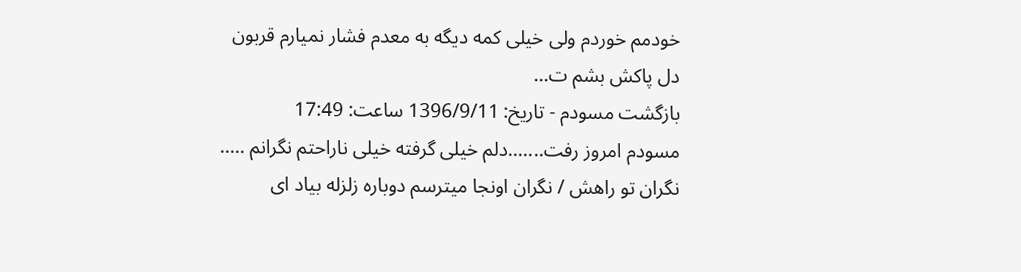خودمم خوردم ولی خیلی کمه دیگه به معدم فشار نمیارم قربون دل پاکش بشم ت...
بازگشت مسودم - تاریخ: 1396/9/11 ساعت: 17:49
مسودم امروز رفت.......دلم خیلی گرفته خیلی ناراحتم نگرانم ..... نگران تو راهش / نگران اونجا میترسم دوباره زلزله بیاد ای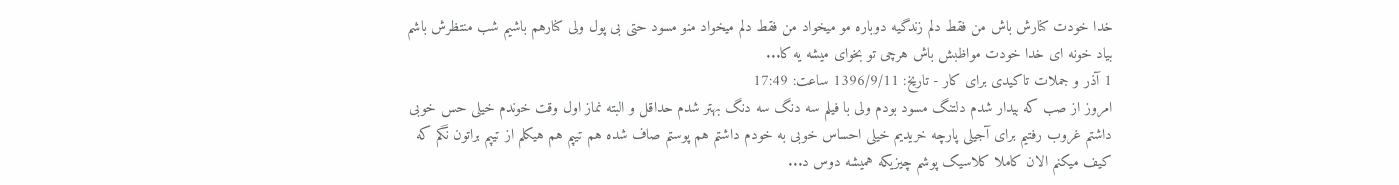خدا خودت کنارش باش من فقط دلم زندگیه دوباره مو میخواد من فقط دلم میخواد منو مسود حتی بی پول ولی کنارهم باشیم شب منتظرش باشم بیاد خونه ای خدا خودت مواظبش باش هرچی تو بخوای میشه یه کا...
1 آذر و جملات تاکیدی برای کار - تاریخ: 1396/9/11 ساعت: 17:49
امروز از صب که بیدار شدم دلتنگ مسود بودم ولی با فیلم سه دنگ سه دنگ بهتر شدم حداقل و البته نماز اول وقت خوندم خیلی حس خوبی داشتم غروب رفتیم برای آجیلی پارچه خریدیم خیلی احساس خوبی به خودم داشتم هم پوستم صاف شده هم تیپم هم هیکلم از تیپم براتون نگم که کیف میکنم الان کاملا کلاسیک پوشم چیزیکه همیشه دوس د...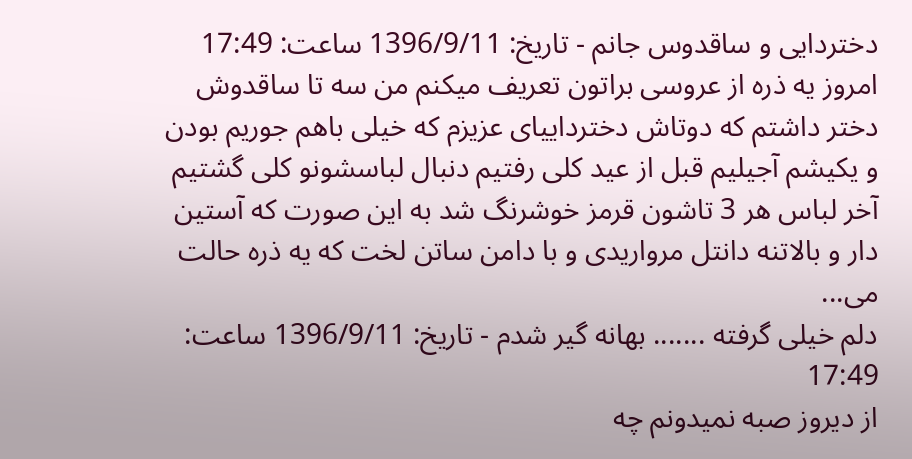دختردایی و ساقدوس جانم - تاریخ: 1396/9/11 ساعت: 17:49
امروز یه ذره از عروسی براتون تعریف میکنم من سه تا ساقدوش دختر داشتم که دوتاش دخترداییای عزیزم که خیلی باهم جوریم بودن و یکیشم آجیلیم قبل از عید کلی رفتیم دنبال لباسشونو کلی گشتیم آخر لباس هر 3 تاشون قرمز خوشرنگ شد به این صورت که آستین دار و بالاتنه دانتل مرواریدی و با دامن ساتن لخت که یه ذره حالت می...
دلم خیلی گرفته ....... بهانه گیر شدم - تاریخ: 1396/9/11 ساعت: 17:49
از دیروز صبه نمیدونم چه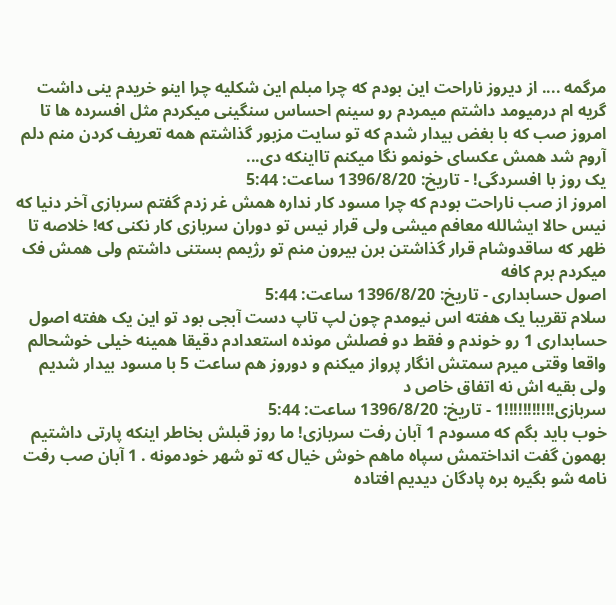مرگمه .... از دیروز ناراحت این بودم که چرا مبلم این شکلیه چرا اینو خریدم ینی داشت گریه ام درمیومد داشتم میمردم رو سینم احساس سنگینی میکردم مثل افسرده ها تا امروز صب که با بغض بیدار شدم که تو سایت مزبور گذاشتم همه تعریف کردن منم دلم آروم شد همش عکسای خونمو نگا میکنم تااینکه دی...
یک روز با افسردگی! - تاریخ: 1396/8/20 ساعت: 5:44
امروز از صب ناراحت بودم که چرا مسود کار نداره همش غر زدم گفتم سربازی آخر دنیا که نیس حالا ایشالله معافم میشی ولی قرار نیس تو دوران سربازی کار نکنی که! خلاصه تا ظهر که ساقدوشام قرار گذاشتن برن بیرون منم تو رژیمم بستنی داشتم ولی همش فک میکردم برم کافه
اصول حسابداری - تاریخ: 1396/8/20 ساعت: 5:44
سلام تقریبا یک هفته اس نیومدم چون لپ تاپ دست آبجی بود تو این یک هفته اصول حسابداری 1 رو خوندم و فقط دو فصلش مونده استعدادم دقیقا همینه خیلی خوشحالم واقعا وقتی میرم سمتش انگار پرواز میکنم و دوروز هم ساعت 5 با مسود بیدار شدیم ولی بقیه اش نه اتفاق خاص د
سربازی!!!!!!!!!!!1 - تاریخ: 1396/8/20 ساعت: 5:44
خوب باید بگم که مسودم 1 آبان رفت سربازی! ما روز قبلش بخاطر اینکه پارتی داشتیم بهمون گفت انداختمش سپاه ماهم خوش خیال که تو شهر خودمونه . 1 آبان صب رفت نامه شو بگیره بره پادگان دیدیم افتاده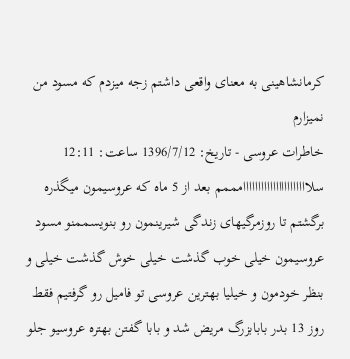کرمانشاهینی به معنای واقعی داشتم زجه میزدم که مسود من نمیزارم
خاطرات عروسی - تاریخ: 1396/7/12 ساعت: 12:11
سلاااااااااااااااااااااامممم بعد از 5 ماه که عروسیمون میگذره برگشتم تا روزمرگیهای زندگی شیرینمون رو بنویسممنو مسود عروسیمون خیلی خوب گذشت خیلی خوش گذشت خیلی و بنظر خودمون و خیلیا بهترین عروسی تو فامیل رو گرفتیم فقط روز 13 بدر بابابزرگ مریض شد و بابا گفتن بهتره عروسیو جلو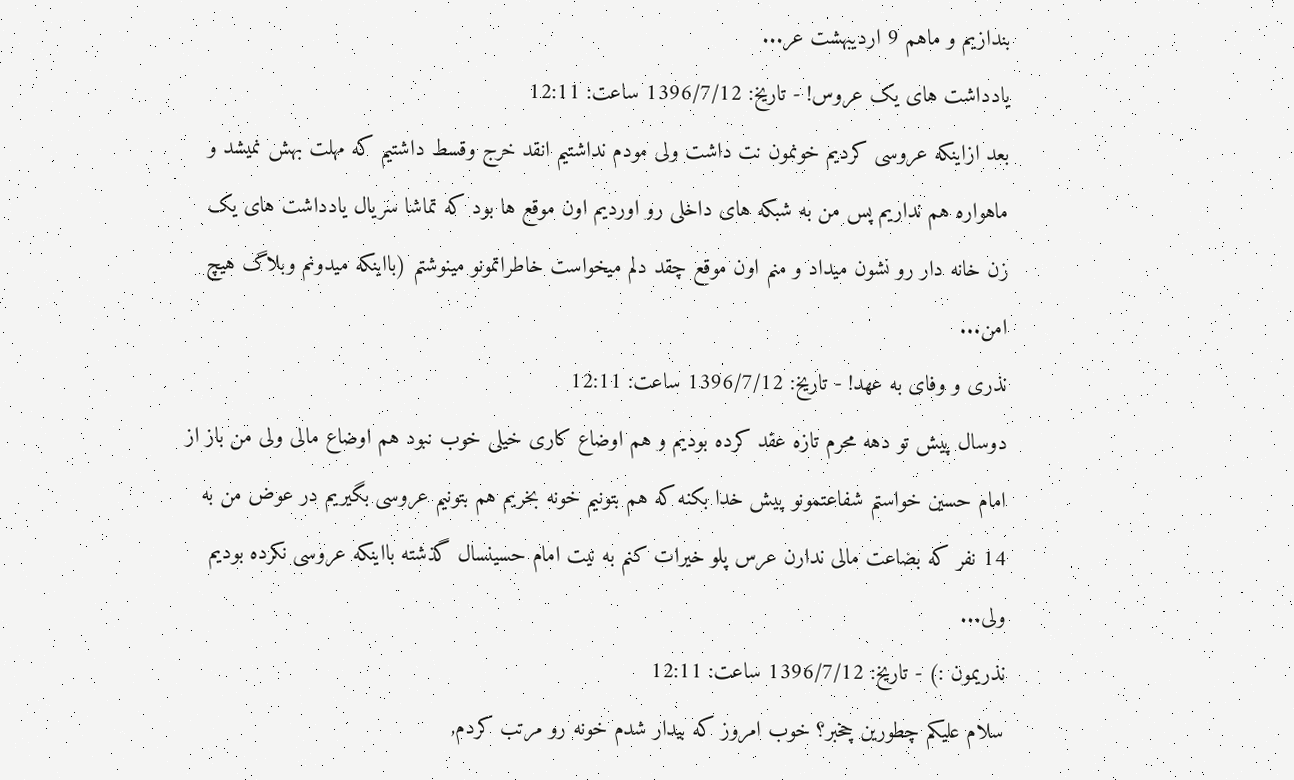بندازیم و ماهم 9 اردیبهشت عر...
یادداشت های یک عروس! - تاریخ: 1396/7/12 ساعت: 12:11
بعد ازاینکه عروسی کردیم خونمون نت داشت ولی مودم نداشتیم انقد خرج وقسط داشتیم که مهلت بهش نمیشد و ماهواره هم نداریم پس من به شبکه های داخلی رو اوردیم اون موقع ها بود که تماشا سریال یادداشت های یک زن خانه دار رو نشون میداد و منم اون موقع چقد دلم میخواست خاطراتمونو مینوشتم (بااینکه میدونم وبلاگ هیچ امن...
نذری و وفای به عهد! - تاریخ: 1396/7/12 ساعت: 12:11
دوسال پیش تو دهه محرم تازه عقد کرده بودیم و هم اوضاع کاری خیلی خوب نبود هم اوضاع مالی ولی من باز از امام حسین خواستم شفاعتمونو پیش خدا بکنه که هم بتونیم خونه بخریم هم بتونیم عروسی بگیریم در عوض من به 14 نفر که بضاعت مالی ندارن عرس پلو خیرات کنم به نیت امام حسینسال گذشته بااینکه عروسی نکرده بودیم ولی...
نذریمون :) - تاریخ: 1396/7/12 ساعت: 12:11
سلام علیکم چطورین چخبر؟ خوب امروز که بیدار شدم خونه رو مرتب کردم,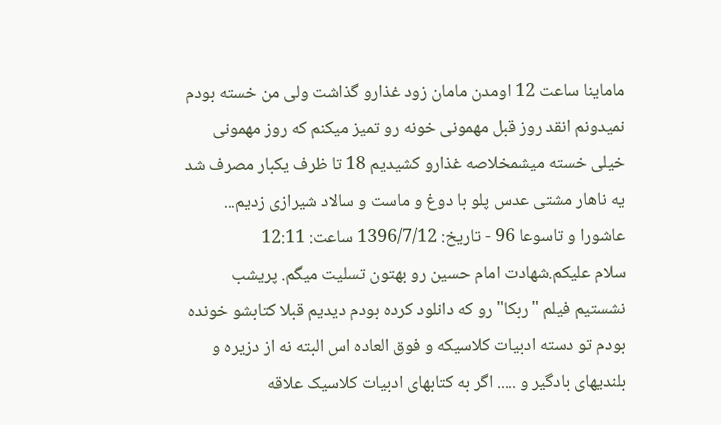ماماینا ساعت 12 اومدن مامان زود غذارو گذاشت ولی من خسته بودم نمیدونم انقد روز قبل مهمونی خونه رو تمیز میکنم که روز مهمونی خیلی خسته میشمخلاصه غذارو کشیدیم 18 تا ظرف یکبار مصرف شد یه ناهار مشتی عدس پلو با دوغ و ماست و سالاد شیرازی زدیم...
عاشورا و تاسوعا 96 - تاریخ: 1396/7/12 ساعت: 12:11
سلام علیکم.شهادت امام حسین رو بهتون تسلیت میگم. پریشب نشستیم فیلم "ربکا" رو که دانلود کرده بودم دیدیم قبلا کتابشو خونده بودم تو دسته ادبیات کلاسیکه و فوق العاده اس البته نه از دزیره و بلندیهای بادگیر و ..... اگر به کتابهای ادبیات کلاسیک علاقه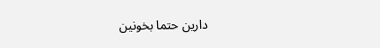دارین حتما بخونین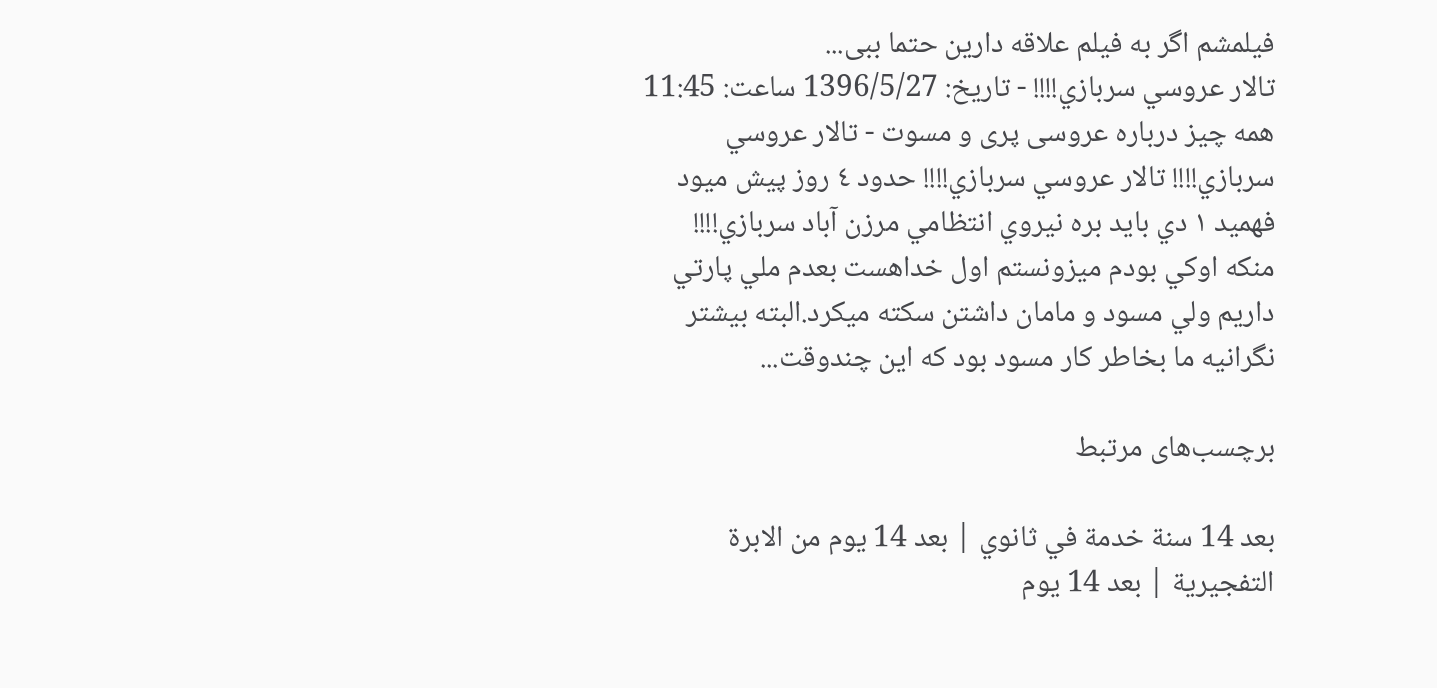فیلمشم اگر به فیلم علاقه دارین حتما ببی...
تالار عروسي سربازي!!!! - تاریخ: 1396/5/27 ساعت: 11:45
همه چیز درباره عروسی پری و مسوت - تالار عروسي سربازي!!!! تالار عروسي سربازي!!!! حدود ٤ روز پيش ميود فهميد ١ دي بايد بره نيروي انتظامي مرزن آباد سربازي!!!! منكه اوكي بودم ميزونستم اول خداهست بعدم ملي پارتي داريم ولي مسود و مامان داشتن سكته ميكرد.البته بيشتر نگرانيه ما بخاطر كار مسود بود كه اين چندوقت...

برچسب‌های مرتبط

بعد 14 سنة خدمة في ثانوي | بعد 14 يوم من الابرة التفجيرية | بعد 14 يوم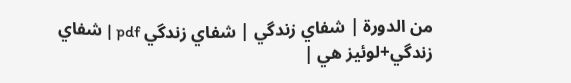من الدورة | شفاي زندگي | شفاي زندگي pdf | شفاي زندگي+لوئيز هي |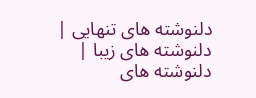دلنوشته های تنهایی | دلنوشته های زیبا | دلنوشته های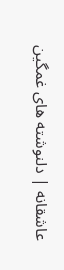عاشقانه | دلنوشته های غمگین